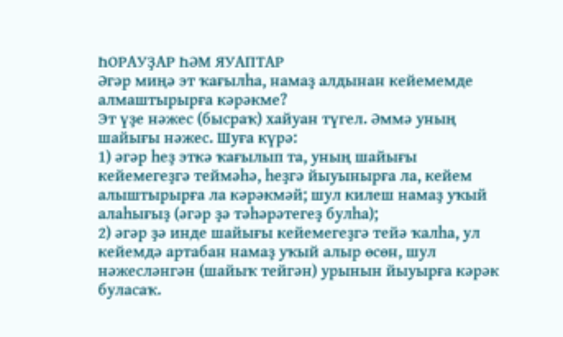ҺОРАУҘАР ҺӘМ ЯУАПТАР
Әгәр миңә эт ҡағылһа, намаҙ алдынан кейемемде алмаштырырға кәрәкме?
Эт үҙе нәжес (бысраҡ) хайуан түгел. Әммә уның шайығы нәжес. Шуға күрә:
1) әгәр һеҙ эткә ҡағылып та, уның шайығы кейемегеҙгә теймәһә, һеҙгә йыуынырға ла, кейем алыштырырға ла кәрәкмәй; шул килеш намаҙ уҡый алаһығыҙ (әгәр ҙә тәһәрәтегеҙ булһа);
2) әгәр ҙә инде шайығы кейемегеҙгә тейә ҡалһа, ул кейемдә артабан намаҙ уҡый алыр өсөн, шул нәжесләнгән (шайыҡ тейгән) урынын йыуырға кәрәк буласаҡ.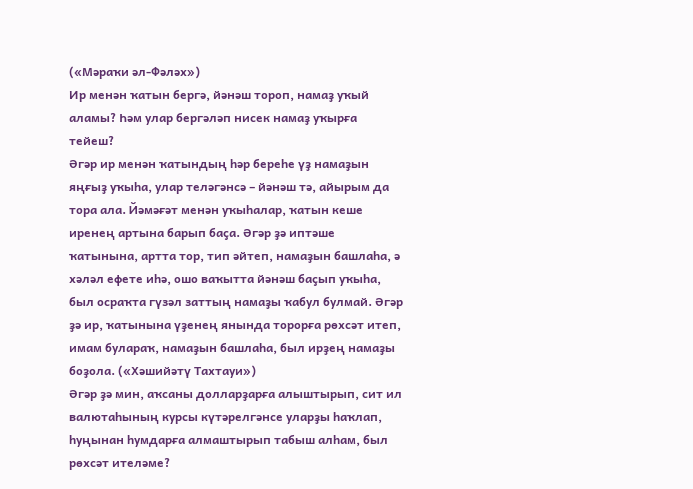(«Мәраҡи әл-Фәләх»)
Ир менән ҡатын бергә, йәнәш тороп, намаҙ уҡый аламы? Һәм улар бергәләп нисек намаҙ уҡырға тейеш?
Әгәр ир менән ҡатындың һәр береһе үҙ намаҙын яңғыҙ уҡыһа, улар теләгәнсә – йәнәш тә, айырым да тора ала. Йәмәғәт менән уҡыһалар, ҡатын кеше иренең артына барып баҫа. Әгәр ҙә иптәше ҡатынына, артта тор, тип әйтеп, намаҙын башлаһа, ә хәләл ефете иһә, ошо ваҡытта йәнәш баҫып уҡыһа, был осраҡта гүзәл заттың намаҙы ҡабул булмай. Әгәр ҙә ир, ҡатынына үҙенең янында торорға рөхсәт итеп, имам булараҡ, намаҙын башлаһа, был ирҙең намаҙы боҙола. («Хәшийәтү Тахтауи»)
Әгәр ҙә мин, аҡсаны долларҙарға алыштырып, сит ил валютаһының курсы күтәрелгәнсе уларҙы һаҡлап, һуңынан һумдарға алмаштырып табыш алһам, был рөхсәт ителәме?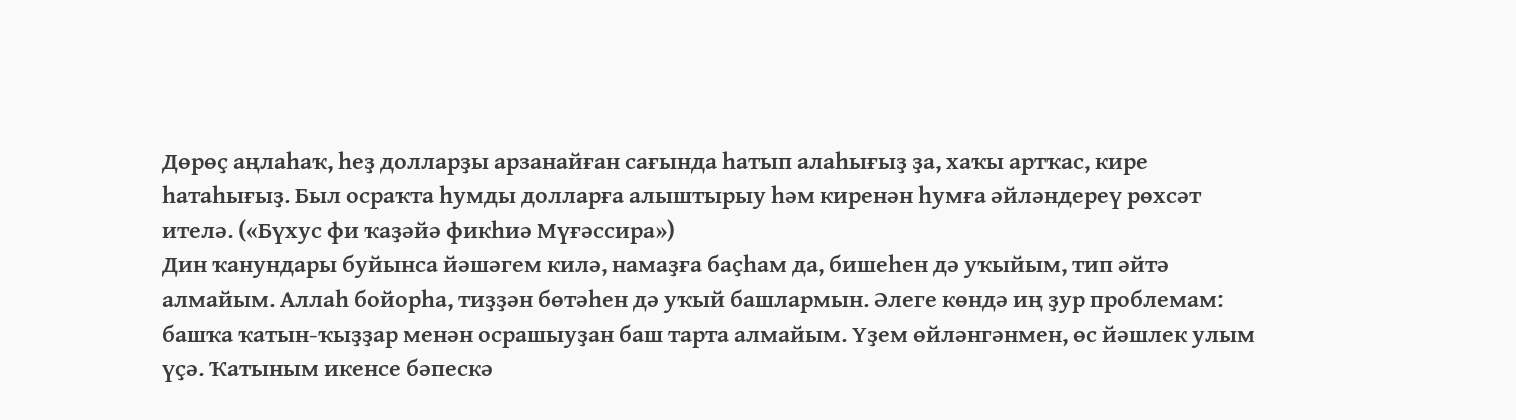Дөрөҫ аңлаһаҡ, һеҙ долларҙы арзанайған сағында һатып алаһығыҙ ҙа, хаҡы артҡас, кире һатаһығыҙ. Был осраҡта һумды долларға алыштырыу һәм киренән һумға әйләндереү рөхсәт ителә. («Бүхус фи ҡаҙәйә фикһиә Мүғәссира»)
Дин ҡанундары буйынса йәшәгем килә, намаҙға баҫһам да, бишеһен дә уҡыйым, тип әйтә алмайым. Аллаһ бойорһа, тиҙҙән бөтәһен дә уҡый башлармын. Әлеге көндә иң ҙур проблемам: башҡа ҡатын-ҡыҙҙар менән осрашыуҙан баш тарта алмайым. Үҙем өйләнгәнмен, өс йәшлек улым үҫә. Ҡатыным икенсе бәпескә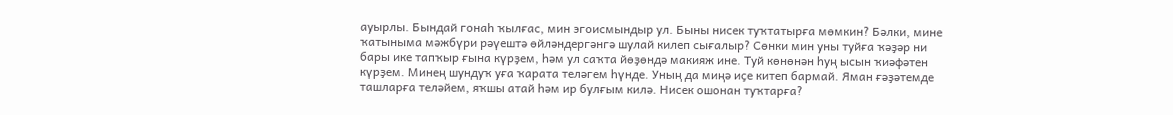ауырлы. Бындай гонаһ ҡылғас, мин эгоисмындыр ул. Быны нисек туҡтатырға мөмкин? Бәлки, мине ҡатыныма мәжбүри рәүештә өйләндергәнгә шулай килеп сығалыр? Сөнки мин уны туйға ҡәҙәр ни бары ике тапҡыр ғына күрҙем, һәм ул саҡта йөҙөндә макияж ине. Туй көнөнән һуң ысын ҡиәфәтен күрҙем. Минең шундуҡ уға ҡарата теләгем һүнде. Уның да миңә иҫе китеп бармай. Яман ғәҙәтемде ташларға теләйем, яҡшы атай һәм ир булғым килә. Нисек ошонан туҡтарға?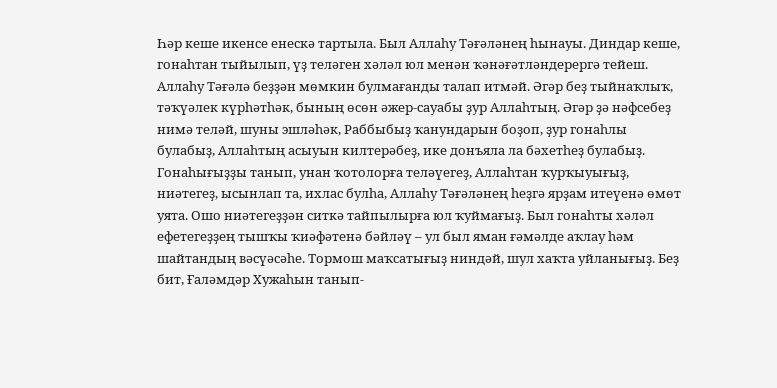Һәр кеше икенсе енескә тартыла. Был Аллаһу Тәғәләнең һынауы. Диндар кеше, гонаһтан тыйылып, үҙ теләген хәләл юл менән ҡәнәғәтләндерергә тейеш. Аллаһу Тәғәлә беҙҙән мөмкин булмағанды талап итмәй. Әгәр беҙ тыйнаҡлыҡ, тәҡүәлек күрһәтһәк, бының өсөн әжер-сауабы ҙур Аллаһтың. Әгәр ҙә нәфсебеҙ нимә теләй, шуны эшләһәк, Раббыбыҙ ҡанундарын боҙоп, ҙур гонаһлы булабыҙ, Аллаһтың асыуын килтерәбеҙ, ике донъяла ла бәхетһеҙ булабыҙ.
Гонаһығыҙҙы танып, унан ҡотолорға теләүегеҙ, Аллаһтан ҡурҡыуығыҙ, ниәтегеҙ, ысынлап та, ихлас булһа, Аллаһу Тәғәләнең һеҙгә ярҙам итеүенә өмөт уята. Ошо ниәтегеҙҙән ситкә тайпылырға юл ҡуймағыҙ. Был гонаһты хәләл ефетегеҙҙең тышҡы ҡиәфәтенә бәйләү – ул был яман ғәмәлде аҡлау һәм шайтандың вәсүәсәһе. Тормош маҡсатығыҙ ниндәй, шул хаҡта уйланығыҙ. Беҙ бит, Ғаләмдәр Хужаһын танып-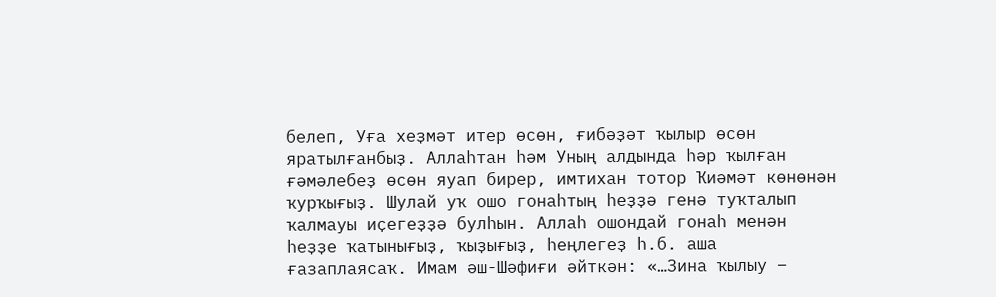белеп, Уға хеҙмәт итер өсөн, ғибәҙәт ҡылыр өсөн яратылғанбыҙ. Аллаһтан һәм Уның алдында һәр ҡылған ғәмәлебеҙ өсөн яуап бирер, имтихан тотор Ҡиәмәт көнөнән ҡурҡығыҙ. Шулай уҡ ошо гонаһтың һеҙҙә генә туҡталып ҡалмауы иҫегеҙҙә булһын. Аллаһ ошондай гонаһ менән һеҙҙе ҡатынығыҙ, ҡыҙығыҙ, һеңлегеҙ һ.б. аша ғазаплаясаҡ. Имам әш-Шәфиғи әйткән: «…Зина ҡылыу –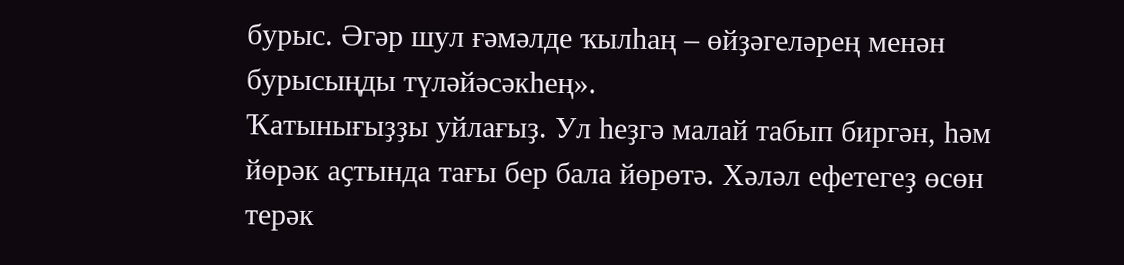бурыс. Әгәр шул ғәмәлде ҡылһаң – өйҙәгеләрең менән бурысыңды түләйәсәкһең».
Ҡатынығыҙҙы уйлағыҙ. Ул һеҙгә малай табып биргән, һәм йөрәк аҫтында тағы бер бала йөрөтә. Хәләл ефетегеҙ өсөн терәк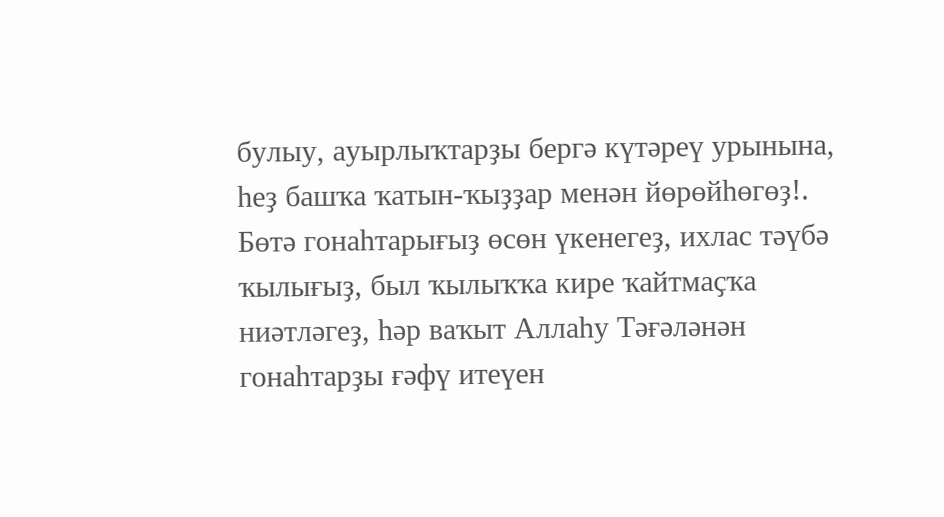булыу, ауырлыҡтарҙы бергә күтәреү урынына, һеҙ башҡа ҡатын-ҡыҙҙар менән йөрөйһөгөҙ!.
Бөтә гонаһтарығыҙ өсөн үкенегеҙ, ихлас тәүбә ҡылығыҙ, был ҡылыҡҡа кире ҡайтмаҫҡа ниәтләгеҙ, һәр ваҡыт Аллаһу Тәғәләнән гонаһтарҙы ғәфү итеүен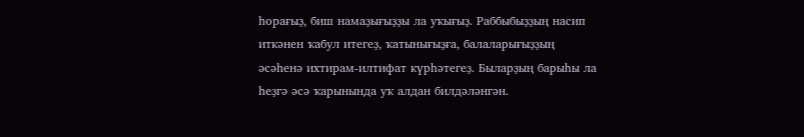һорағыҙ, биш намаҙығыҙҙы ла уҡығыҙ. Раббыбыҙҙың насип иткәнен ҡабул итегеҙ, ҡатынығыҙға, балаларығыҙҙың әсәһенә ихтирам-илтифат күрһәтегеҙ. Быларҙың барыһы ла һеҙгә әсә ҡарынында уҡ алдан билдәләнгән.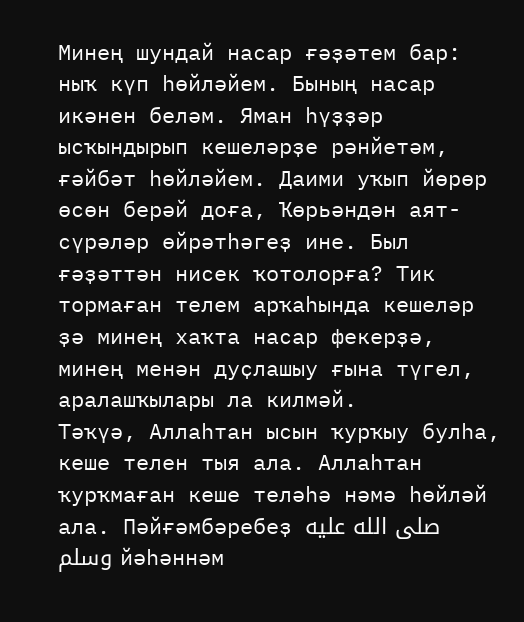Минең шундай насар ғәҙәтем бар: ныҡ күп һөйләйем. Бының насар икәнен беләм. Яман һүҙҙәр ысҡындырып кешеләрҙе рәнйетәм, ғәйбәт һөйләйем. Даими уҡып йөрөр өсөн берәй доға, Ҡөрьәндән аят-сүрәләр өйрәтһәгеҙ ине. Был ғәҙәттән нисек ҡотолорға? Тик тормаған телем арҡаһында кешеләр ҙә минең хаҡта насар фекерҙә, минең менән дуҫлашыу ғына түгел, аралашҡылары ла килмәй.
Тәҡүә, Аллаһтан ысын ҡурҡыу булһа, кеше телен тыя ала. Аллаһтан ҡурҡмаған кеше теләһә нәмә һөйләй ала. Пәйғәмбәребеҙ صلى الله عليه وسلم йәһәннәм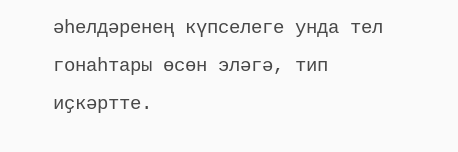әһелдәренең күпселеге унда тел гонаһтары өсөн эләгә, тип иҫкәртте.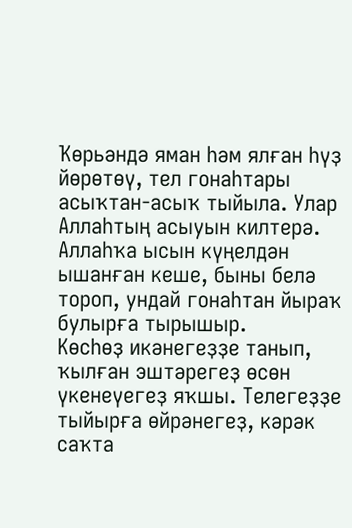Ҡөрьәндә яман һәм ялған һүҙ йөрөтөү, тел гонаһтары асыҡтан-асыҡ тыйыла. Улар Аллаһтың асыуын килтерә. Аллаһҡа ысын күңелдән ышанған кеше, быны белә тороп, ундай гонаһтан йыраҡ булырға тырышыр.
Көсһөҙ икәнегеҙҙе танып, ҡылған эштәрегеҙ өсөн үкенеүегеҙ яҡшы. Телегеҙҙе тыйырға өйрәнегеҙ, кәрәк саҡта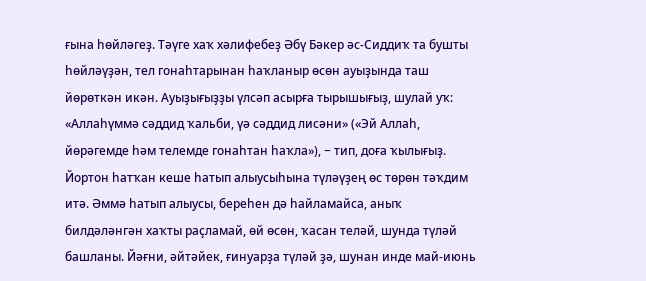ғына һөйләгеҙ. Тәүге хаҡ хәлифебеҙ Әбү Бәкер әс-Сиддиҡ та бушты һөйләүҙән, тел гонаһтарынан һаҡланыр өсөн ауыҙында таш йөрөткән икән. Ауыҙығыҙҙы үлсәп асырға тырышығыҙ, шулай уҡ: «Аллаhүммә сәддид ҡальби, үә сәддид лисәни» («Эй Аллаһ, йөрәгемде һәм телемде гонаһтан һаҡла»), − тип, доға ҡылығыҙ.
Йортон һатҡан кеше һатып алыусыһына түләүҙең өс төрөн тәҡдим итә. Әммә һатып алыусы, береһен дә һайламайса, аныҡ билдәләнгән хаҡты раҫламай, өй өсөн, ҡасан теләй, шунда түләй башланы. Йәғни, әйтәйек, ғинуарҙа түләй ҙә, шунан инде май-июнь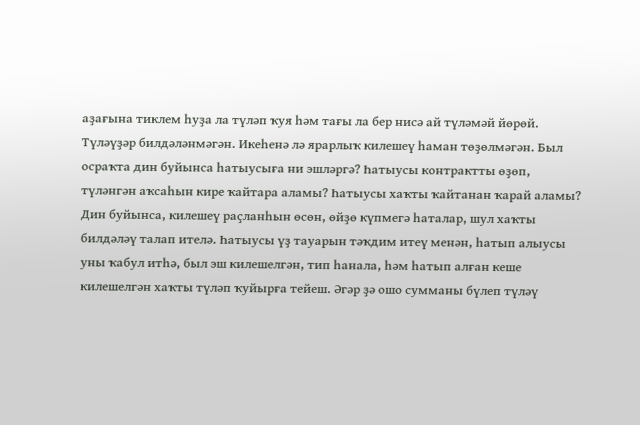аҙағына тиклем һуҙа ла түләп ҡуя һәм тағы ла бер нисә ай түләмәй йөрөй. Түләүҙәр билдәләнмәгән. Икеһенә лә ярарлыҡ килешеү һаман төҙөлмәгән. Был осраҡта дин буйынса һатыусыға ни эшләргә? Һатыусы контрактты өҙөп, түләнгән аҡсаһын кире ҡайтара аламы? Һатыусы хаҡты ҡайтанан ҡарай аламы?
Дин буйынса, килешеү раҫланһын өсөн, өйҙө күпмегә һаталар, шул хаҡты билдәләү талап ителә. Һатыусы үҙ тауарын тәҡдим итеү менән, һатып алыусы уны ҡабул итһә, был эш килешелгән, тип һанала, һәм һатып алған кеше килешелгән хаҡты түләп ҡуйырға тейеш. Әгәр ҙә ошо сумманы бүлеп түләү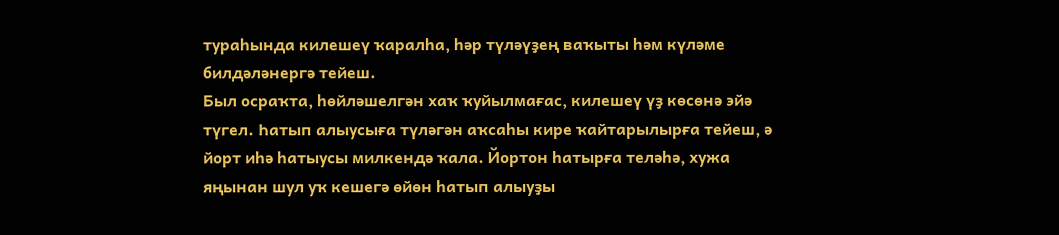тураһында килешеү ҡаралһа, һәр түләүҙең ваҡыты һәм күләме билдәләнергә тейеш.
Был осраҡта, һөйләшелгән хаҡ ҡуйылмағас, килешеү үҙ көсөнә эйә түгел. Һатып алыусыға түләгән аҡсаһы кире ҡайтарылырға тейеш, ә йорт иһә һатыусы милкендә ҡала. Йортон һатырға теләһә, хужа яңынан шул уҡ кешегә өйөн һатып алыуҙы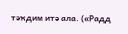тәҡдим итә ала. («Радд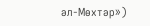әл-Мөхтәр»)